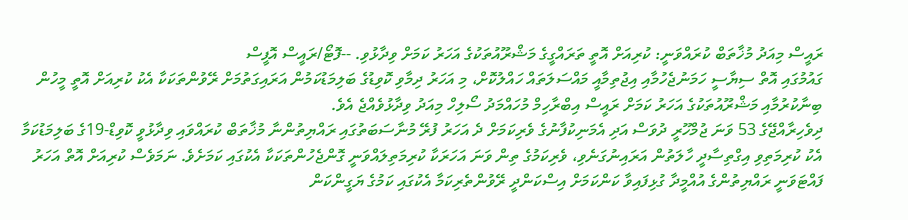ރައީސް މިއަދު މުޚާތަބް ކުރައްވަނީ: ކުރިއަށް އޮތީ ތަރައްގީގެ މަޝްރޫއުތަކުގެ އަހަރު ކަމަށް ވިދާޅުވި. --ފޮޓޯ/ރައީސް އޮފީސް
ގައުމުގައި އޮތް ސިޔާސީ ހަމަނުޖެހުމާއި އިޖުތިމާއީ މައްސަލަތައް ހައްލުކޮށް، މި އަހަރު ދިމާވި ކޮވިޑުގެ ބަލިމަޑުކަމުން އަރައިގަތުމަށް ރޭވުންތަކަކާ އެކު ކުރިއަށް އޮތީ މީހުން ބިނާކުރުމާއި މަޝްރޫއުތަކުގެ އަހަރު ކަމަށް ރައީސް އިބްރާހިމް މުހައްމަދު ސޯލިހް މިއަދު ވިދާޅުވެއްޖެ އެވެ.
ދިވެހިރާއްޖޭގެ 53 ވަނަ ޖުމްހޫރީ ދުވަސް އަދި އެމަނިކުފާނުގެ ވެރިކަމަށް ދެ އަހަރު ފުރޭ މުނާސަބަތުގައި ރައްޔިތުންނާ މުޚާތަބް ކުރައްވައި ވިދާޅުވީ ކޮވިޑް-19ގެ ބަލިމަޑުކަމާ އެކު ކުރިމަތިވި އިގްތިސާދީ ހާލަތުން އަރައިނުގަނެވި، ވެރިކަމުގެ ތިން ވަނަ އަހަރަކާ ކުރިމަތިލައްވަނީ ގޮންޖެހުންތަކަކާ އެކުގައި ކަމަށެވެ. ނަމަވެސް ކުރިއަށް އޮތް އަހަރު ފައްޓަވަނީ ރައްޔިތުންގެ އުއްމީދާ ގުޅިފައިވާ ކަންކަމަށް އިސްކަންދީ ރޭވުންތެރިކަމާ އެކުގައި ކަމުގެ ޔަގީންކަން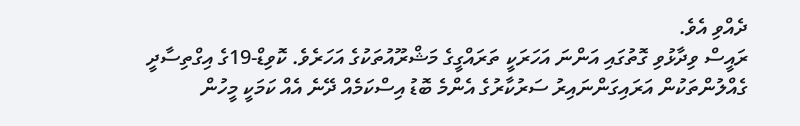ދެއްވި އެވެ.
ރައީސް ވިދާޅުވި ގޮތުގައި އަންނަ އަހަރަކީ ތަރައްގީގެ މަޝްރޫއުތަކުގެ އަހަރެވެ. ކޮވިޑް-19ގެ އިގްތިސާދީ ގެއްލުންތަކުން އަރައިގަންނައިރު ސަރުކާރުގެ އެންމެ ބޮޑު އިސްކަމެއް ދޭނެ އެއް ކަމަކީ މީހުން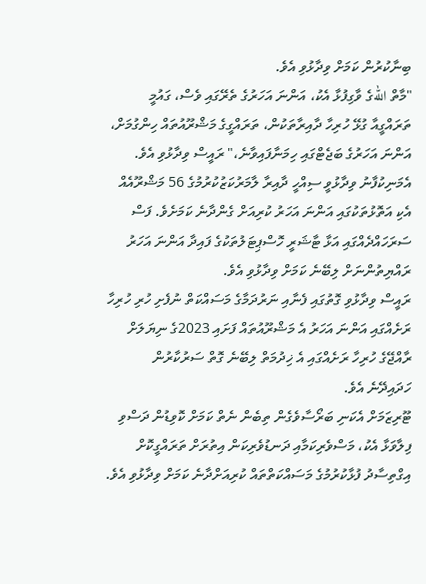ބިނާކުރުން ކަމަށް ވިދާޅުވި އެވެ.
"މާތް اللهގެ ވާގިފުޅާ އެކު، އަންނަ އަހަރުގެ ތެރޭގައި ވެސް، ގައުމީ ތަރައްގީއާ ގުޅޭ ހުރިހާ ދާއިރާތަކުން، ތަރައްގީގެ މަޝްރޫއުތައް ހިންގުމަށް، އަންނަ އަހަރުގެ ބަޖެޓްގައި ހިމަނާފައިވާނެ،" ރައީސް ވިދާޅުވި އެވެ.
އެމަނިކުފާނު ވިދާޅުވީ ސިއްހީ ދާއިރާ ލާމަރުކަޒުކުރުމުގެ 56 މަޝްރޫއެއް އެކި އަތޮޅުތަކުގައި އަންނަ އަހަރު ކުރިއަށް ގެންދާނެ ކަމަށެވެ. ފަސް ސަރަހައްދެއްގައި އަޅާ ޓާޝަރީ ހޮސްޕިޓަލުތަކުގެ ފައިދާ އަންނަ އަހަރު ރައްޔިތުންނަށް ލިބޭނެ ކަމަށް ވިދާޅުވި އެވެ.
ރައީސް ވިދާޅުވި ގޮތުގައި ފެނާއި ނަރުދަމާގެ މަސައްކަތް ނުފެށި ހުރި ހުރިހާ ރަށެއްގައި އަންނަ އަހަރު އެ މަޝްރޫއުތައް ފަށައި 2023ގެ ނިޔަލަށް ރާއްޖޭގެ ހުރިހާ ރަށެއްގައި އެ ޚިދުމަތް ލިބޭނެ ގޮތް ސަރުކާރުން ހަދައިދޭނެ އެވެ.
ޓޫރިޒަމަށް އެކަނި ބަރޯސާވެގެން ތިބެން ނެތް ކަމަށް ކޮވިޑުން ދަސްވި ފިލާވަޅާ އެކު، މަސްވެރިކަމާއި ދަނޑުވެރިކަން އިތުރަށް ތަރައްގީކޮށް އިގްތިސާދު ފުޅާކުރުމުގެ މަސައްކަތްތައް ކުރިއަށްދާނެ ކަމަށް ވިދާޅުވި އެވެ.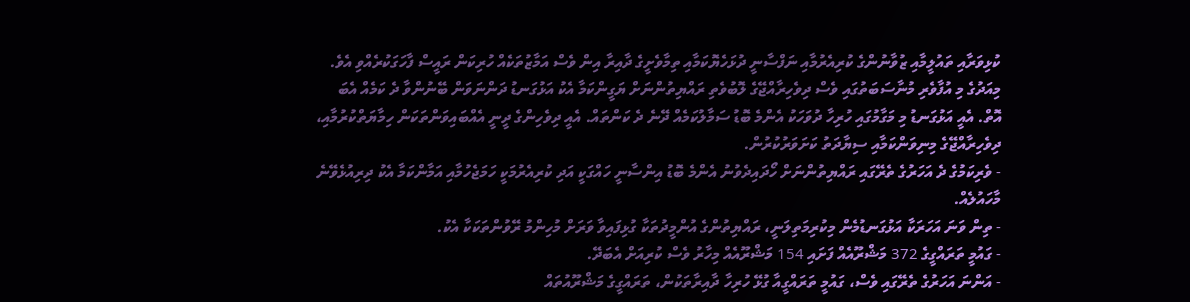ކުޅިވަރާއި ތައުލީމާއި ޒުވާނުންގެ ކުރިއެރުމާއި ނަފްސާނީ ދުޅަހެޔޮކަމާއި ތިމާވެށީގެ ދާއިރާ އިން ވެސް އަމާޒުތަކެއް ހުރިކަން ރައީސް ފާހަގަކުރެއްވި އެވެ.
މިއަދުގެ މި އުފާވެރި މުނާސަބަތުގައި ވެސް ދިވެހިރާއްޖޭގެ ލޮބުވެތި ރައްޔިތުންނަށް ޔަގީންކަމާ އެކު އަޅުގަނޑު ދަންނަވަން ބޭނުންވާ ދެ ކަމެއް އެބަ އޮތް. އެއީ އަޅުގަނޑު މި މަގާމުގައި ހުރިހާ ދުވަހަކު އެންމެ ބޮޑު ސަމާލުކަމެއް ދޭނެ ދެ ކަންތައް. އެއީ ދިވެހިންގެ ދީނީ އެއްބައިވަންތަކަން ހިމާޔަތްކުރުމާއި، ދިވެހިރާއްޖޭގެ މިނިވަންކަމާއި ސިޔާދަތު ކަށަވަރުކުރުން.
- ވެރިކަމުގެ ދެ އަހަރުގެ ތެރޭގައި ރައްޔިތުންނަށް ހޯދައިދެވުނު އެންމެ ބޮޑު އިންސާނީ ހައްގަކީ އަދި ކުރިއެރުމަކީ ހަމަޖެހުމާއި އަމާންކަމާ އެކު ދިރިއުޅެވޭނެ މާހައުލެއް.
- ތިން ވަނަ އަހަރަކާ އަޅުގަނޑުމެން މިކުރިމަތިލަނީ، ރައްޔިތުންގެ އުންމީދުތަކާ ގުޅިފައިވާ ވަރަށް މުހިންމު ރޭވުންތަކަކާ އެކު.
- ގައުމީ ތަރައްގީގެ 372 މަޝްރޫއެއް ފަށައި 154 މަޝްރޫއެއް މިހާރު ވެސް ކުރިއަށް އެބަދޭ.
- އަންނަ އަހަރުގެ ތެރޭގައި ވެސް، ގައުމީ ތަރައްގީއާ ގުޅޭ ހުރިހާ ދާއިރާތަކުން، ތަރައްގީގެ މަޝްރޫއުތައް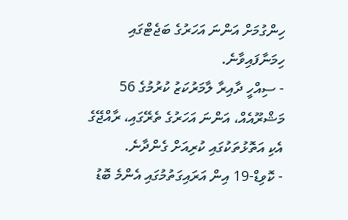ހިންގުމަށް އަންނަ އަހަރުގެ ބަޖެޓްގައި ހިމަނާފައިވާނެ.
- ސިއްހީ ދާއިރާ ލާމަރުކަޒު ކުރުމުގެ 56 މަޝްރޫއެއް، އަންނަ އަހަރުގެ ތެރޭގައި، ރާއްޖޭގެ އެކި އަތޮޅުތަކުގައި ކުރިއަށް ގެންދާނެ.
- ކޮވިޑް-19 އިން އަރައިގަތުމުގައި އެންމެ ބޮޑު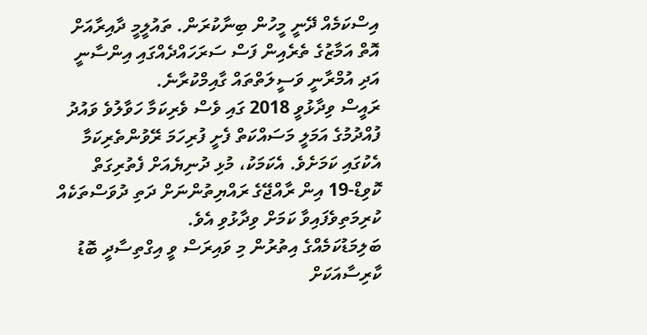އިސްކަމެއް ދޭނީ މީހުން ބިނާކުރަން. ތައުލީމީ ދާއިރާއަށް އޮތް އަމާޒުގެ ތެރެއިން ފަސް ސަރަހައްދެއްގައި އިންސާނީ އަދި އުމްރާނީ ވަސީލަތްތައް ގާއިމްކުރާނެ.
ރައީސް ވިދާޅުވީ 2018 ގައި ވެސް ވެރިކަމާ ހަވާލުވެ ވައުދު ފުއްދުމުގެ އަމަލީ މަސައްކަތް ފެށީ ފުރިހަމަ ރޭވުންތެރިކަމާ އެކުގައި ކަމަށެވެ. އެކަމަކު، މުޅި ދުނިޔެއަށް ފެތުރިގަތް ކޮވިޑް-19 އިން ރާއްޖޭގެ ރައްޔިތުންނަށް ދަތި ދުވަސްތަކެއް ކުރިމަތިވެފައިވާ ކަމަށް ވިދާޅުވި އެވެ.
ބަލިމަޑުކަމެއްގެ އިތުރުން މި ވައިރަސް ވީ އިގްތިސާދީ ބޮޑު ކާރިސާއަކަށް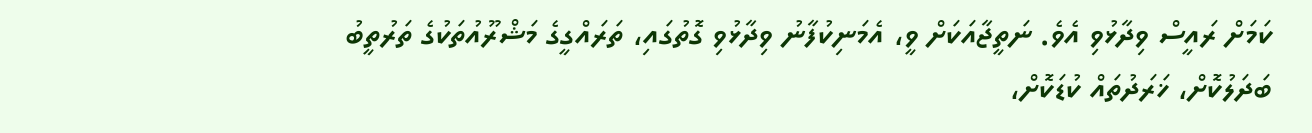ކަމަށް ރައީސް ވިދާޅުވި އެވެ. ނަތީޖާއަކަށް ވީ، އެމަނިކުފާނު ވިދާޅުވި ގޮތުގައި، ތަރައްގީގެ މަޝްރޫއުތަކުގެ ތަރުތީބު ބަދަލުކޮށް، ޚަރަދުތައް ކުޑަކޮށް،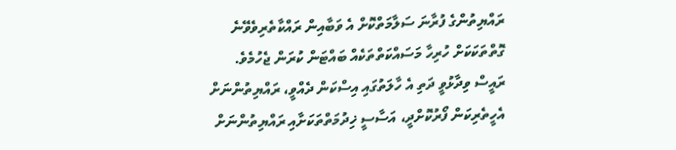ރައްޔިތުންގެ ފުރާނަ ސަލާމަތްކޮށް އެ ވަބާއިން ރައްކާތެރިވެވޭނެ ގޮތްތަކަކަށް ހުރިހާ މަސައްކަތްތަކެއް ބައްޓަން ކުރަން ޖެހުމެވެ.
ރައީސް ވިދާޅުވީ ދަތި އެ ހާލަތުގައި އިސްކަން ދެއްވީ، ރައްޔިތުންނަށް އެހީތެރިކަން ފޯރުކޮށްދީ، އަސާސީ ޚިދުމަތްތަކަށާއި ރައްޔިތުންނަށް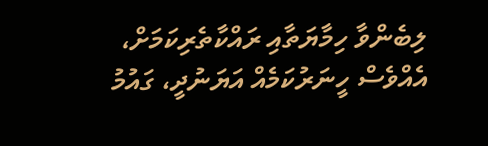ލިބެންވާ ހިމާޔަތާއި ރައްކާތެރިކަމަށް، އެއްވެސް ހީނަރުކަމެއް އަޔަނުދީ، ގައުމު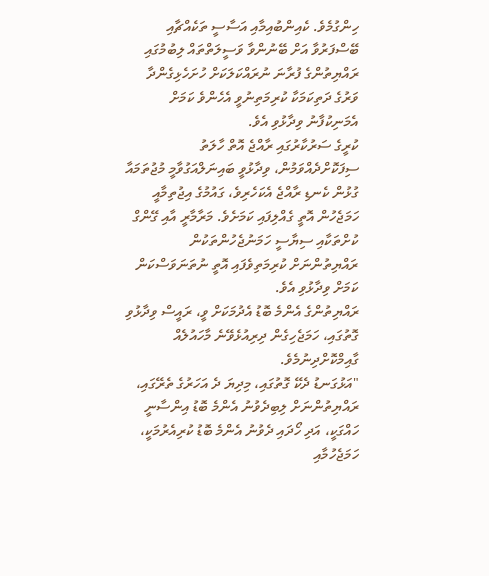ހިންގުމެވެ. ކެއިންބުއިމާއި އަސާސީ ތަކެއްޗާއި ބޭސްފަރުވާ އަށް ބޭނުންވާ ވަސީލަތްތައް ލިބުމުގައި ރައްޔިތުންގެ ފުރާނަ ނުރައްކަލަކަށް ހުށަހެޅިގެންދާ ވަރުގެ ދަތިކަމަކާ ކުރިމަތިނުވީ އެހެންވެ ކަމަށް އެމަނިކުފާނު ވިދާޅުވި އެވެ.
ކުރީގެ ސަރުކާރުގައި ރާއްޖެ އޮތް ހާލަތު ސިފަކޮށްދެއްވަމުން، ވިދާޅުވީ ބައިނަލްއަގުވާމީ މުޖުތަމައާ ގުޅުން ކެނޑި ރާއްޖެ އެކަހެރިވެ، ގައުމުގެ އިޖުތިމާއީ ހަމަޖެހުން އޮތީ ގެއްލިފައި ކަމަށެވެ. މަރާމާރީ އާއި ގޭންގް ކުށްތަކާއި ސިޔާސީ ހަމަނުޖެހުންތަކުން ރައްޔިތުންނަށް ކުރިމަތިވެފައި އޮތީ ނުތަނަވަސްކަން ކަމަށް ވިދާޅުވި އެވެ.
ރައްޔިތުންގެ އެންމެ ބޮޑު އެދުމަކަށް ވީ، ރައީސް ވިދާޅުވި ގޮތުގައި، ހަމަޖެހިގެން ދިރިއުޅެވޭނެ މާހައުލެއް ގާއިމްކޮށްދިނުމެވެ.
"އަޅުގަނޑު ދެކޭ ގޮތުގައި، މިދިޔަ ދެ އަހަރުގެ ތެރޭގައި، ރައްޔިތުންނަށް ލިބިދެވުނު އެންމެ ބޮޑު އިންސާނީ ހައްގަކީ، އަދި ހޯދައި ދެވުނު އެންމެ ބޮޑު ކުރިއެރުމަކީ، ހަމަޖެހުމާއި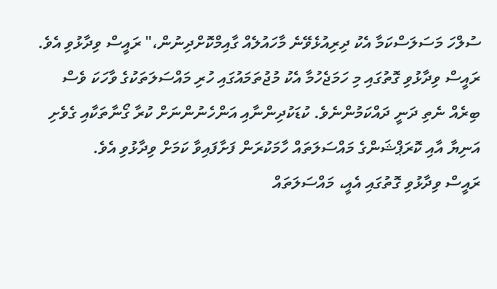ސުލްހަ މަސަލަސްކަމާ އެކު ދިރިއުޅެވޭނެ މާހައުލެއް ގާއިމްކޮށްދިނުން،" ރައީސް ވިދާޅުވި އެވެ.
ރައީސް ވިދާޅުވި ގޮތުގައި މި ހަމަޖެހުމާ އެކު މުޖުތަމައުގައި ހުރި މައްސަލަތަކުގެ ވާހަކަ ވެސް ބިރެއް ނެތި ދަނީ ދައްކަމުންނެވެ. ކުޑަކުދިންނާއި އަންހެނުންނަށް ކުރާ ގޯނާތަކާއި ގެވެށި އަނިޔާ އާއި ކޮރަޕްޝަންގެ މައްސަލަތައް ހާމަކުރަން ފަށާފައިވާ ކަމަށް ވިދާޅުވި އެވެ.
ރައީސް ވިދާޅުވި ގޮތުގައި އެއީ، މައްސަލަތައް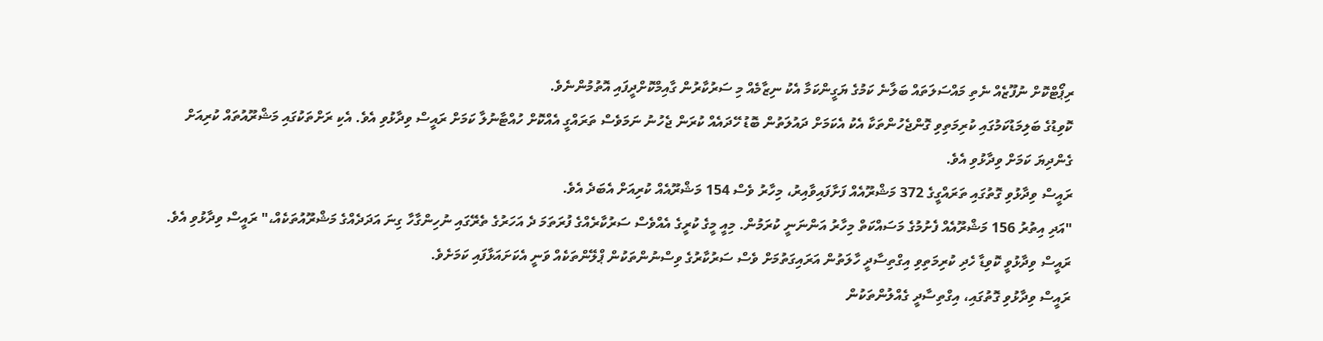ރިޕޯޓްކޮށް ނުފޫޒެއް ނެތި މައްސަލަތައް ބަލާނެ ކަމުގެ ޔަގީންކަމާ އެކު ނިޒާމެއް މި ސަރުކާރުން ގާއިމްކޮށްދީފައި އޮތުމުންނެވެ.
ކޮވިޑުގެ ބަލިމަޑުކަމުގައި ކުރިމަތިވި ގޮންޖެހުންތަކާ އެކު އެކަމަށް ދައުލަތުން ބޮޑު ހޭދައެއް ކުރަން ޖެހުނު ނަމަވެސް ތަރައްގީ އެއްކޮށް ހުއްޓާނުލާ ކަމަށް ރައީސް ވިދާޅުވި އެވެ. އެކި ރަށްތަކުގައި މަޝްރޫއުތައް ކުރިއަށް ގެންދިޔަ ކަމަށް ވިދާޅުވި އެވެ.
ރައީސް ވިދާޅުވި ގޮތުގައި ތަރައްގީގެ 372 މަޝްރޫއެއް ފަށާފައިވާއިރު، މިހާރު ވެސް 154 މަޝްރޫއެއް ކުރިއަށް އެބަދެ އެވެ.
"އަދި އިތުރު 156 މަޝްރޫއެއް ފެށުމުގެ މަސައްކަތް މިހާރު އަންނަނީ ކުރަމުން. މިއީ މީގެ ކުރީގެ އެއްވެސް ސަރުކާރެއްގެ ފުރަތަމަ ދެ އަހަރުގެ ތެރޭގައި ނުހިންގާހާ ގިނަ އަދަދެއްގެ މަޝްރޫއުތަކެއް،" ރައީސް ވިދާޅުވި އެވެ.
ރައީސް ވިދާޅުވީ ކޮވިޑާ ހެދި ކުރިމަތިވި އިގްތިސާދީ ހާލަތުން އަރައިގަތުމަށް ވެސް ސަރުކާރުގެ ވިސްނުންތަކުން ޕްލޭންތަކެއް ވަނީ އެކަށައަޅާފައި ކަމަށެވެ.
ރައީސް ވިދާޅުވި ގޮތުގައި، އިގްތިސާދީ ގެއްލުންތަކުން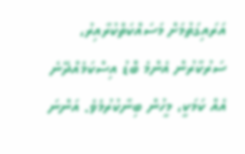އަރައިގަތުމަށް މަސައްކަތްކުރާއިރު، ސަރުކާރުން އެންމެ ބޮޑު އިސްކަމެއްދޭނެ އެއް ކަމަކީ، މީހުން ބިނާކުރުމެވެ. އަންނަ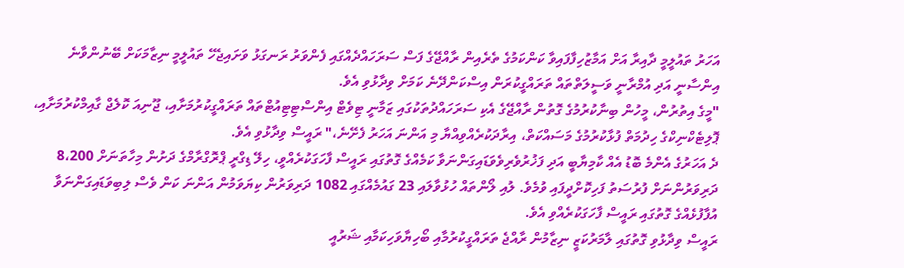އަހަރު ތައުލީމީ ދާއިރާ އަށް އަމާޒުހިފާފައިވާ ކަންކަމުގެ ތެރެއިން ރާއްޖޭގެ ފަސް ސަރަހައްދެއްގައި ފެންވަރު ރަނގަޅު ވަށައިޖެހޭ ތައުލީމީ ނިޒާމަކަށް ބޭނުންވާނެ އިންސާނީ އަދި އުމްރާނީ ވަސީލަތްތައް ތަރައްގީކުރަން އިސްކަންދޭނެ ކަމަށް ވިދާޅުވި އެވެ.
"މީގެ އިތުރުން، މީހުން ބިނާކުރުމުގެ ގޮތުން ރާއްޖޭގެ އެކި ސަރަހައްދުތަކުގައި ޒަމާނީ ޓިވެޓް އިންސްޓިޓިއުޓްތައް ތަރައްގީކުރުމަށާއި، ޖޫނިއަ ކޮލެޖް ގާއިމްކުރުމަށާއި، ޕޮލިޓެކްނިކްގެ ހިދުމަތް ފުޅާކުރުމުގެ މަސައްކަތް، އިރާދަކުރެއްވިއްޔާ މި އަންނަ އަހަރު ފެށޭނެ،" ރައީސް ވިދާޅުވި އެވެ.
ދެ އަހަރުގެ އެންމެ ބޮޑު އެއް ކާމިޔާބީ އަދި ފަޚުރުވެރިވެވަޑައިގަންނަވާ ކަމެއްގެ ގޮތުގައި ރައީސް ފާހަގަކުރެއްވީ، ހިލޭ ޑިގްރީ ޕްރޮގްރާމްގެ ދަށުން މިހާތަނަށް 8،200 ދަރިވަރުންނަށް ފުރުސަތު ފަހިކޮށްދީފައި ވުމެވެ. ލުއި ލޯންތައް ހުޅުވާލައި 23 ގައުމެއްގައި 1082 ދަރިވަރުން ކިޔަވަމުން އަންނަ ކަން ވެސް ލިބިވަޑައިގަންނަވާ އުފާފުޅެއްގެ ގޮތުގައި ރައީސް ފާހަގަކުރެއްވި އެވެ.
ރައީސް ވިދާޅުވި ގޮތުގައި ލާމަރުކަޒީ ނިޒާމުން ރާއްޖެ ތަރައްގީކުރުމާއި ބޯހިޔާވަހިކަމާއި ޝަރުއީ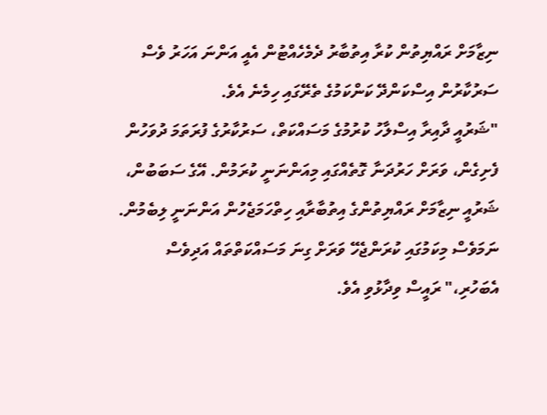ނިޒާމަށް ރައްޔިތުން ކުރާ އިތުބާރު ދެމެހެއްޓުން އެއީ އަންނަ އަހަރު ވެސް ސަރުކާރުން އިސްކަންދޭ ކަންކަމުގެ ތެރޭގައި ހިމެނެ އެވެ.
"ޝަރުއީ ދާއިރާ އިސްލާހު ކުރުމުގެ މަސައްކަތް، ސަރުކާރުގެ ފުރަތަމަ ދުވަހުން ފެށިގެން، ވަރަށް ހަރުދަނާ ގޮތެއްގައި މިއަންނަނީ ކުރަމުން. އޭގެ ސަބަބުން، ޝަރުއީ ނިޒާމަށް ރައްޔިތުންގެ އިތުބާރާއި ހިތްހަމަޖެހުން އަންނަނީ ލިބެމުން. ނަމަވެސް މިކަމުގައި ކުރަންޖެހޭ ވަރަށް ގިނަ މަސައްކަތްތައް އަދިވެސް އެބަހުރި،" ރައީސް ވިދާޅުވި އެވެ.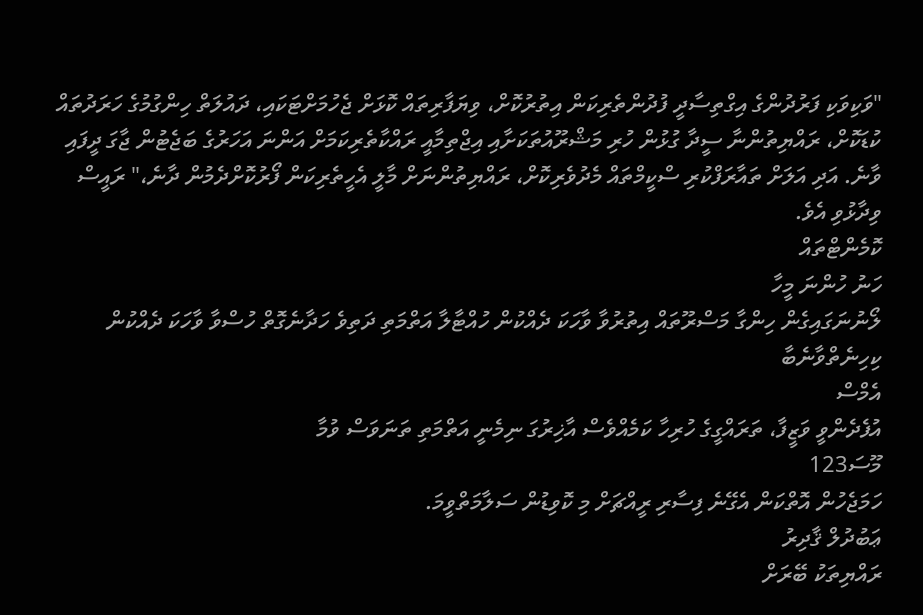"ވަކިވަކި ފަރުދުންގެ އިގްތިސާދީ ފުދުންތެރިކަން އިތުރުކޮށް، ވިޔަފާރިތައް ކޮޅަށް ޖެހުމަށްޓަކައި، ދައުލަތް ހިންގުމުގެ ހަރަދުތައް ކުޑަކޮށް، ރައްޔިތުންނާ ސީދާ ގުޅުން ހުރި މަޝްރޫއުތަކަށާއި އިޖްތިމާއީ ރައްކާތެރިކަމަށް އަންނަ އަހަރުގެ ބަޖެޓުން ޖާގަ ދީފައި ވާނެ. އަދި އަލަށް ތައާރަފްކުރި ސްކީމްތައް މެދުވެރިކޮށް، ރައްޔިތުންނަށް މާލީ އެހީތެރިކަން ފޯރުކޮށްދެމުން ދާނެ،" ރައީސް ވިދާޅުވި އެވެ.
ކޮމެންޓްތައް
ހަނު ހުންނަ މީހާ
ލޯނުނަގައިގެން ހިންގާ މަސްރޫތައް އިތުރުވާ ވާހަކަ ދެއްކުން ހުއްޓާލާ އަތްމަތި ދަތިވެ ހަދާނެގޮތް ހުސްވާ ވާހަކަ ދެއްކުން ކިހިނެތްވާނެބާ
އެމްސް
އުފެދެންވީ ވަޒީފާ، ތަރައްގީގެ ހުރިހާ ކަމެއްވެސް އާޚިރުގަ ނިމެނީ އަތްމަތި ތަނަވަސް ވުމާ
މޫސަ123
ހަމަޖެހުން އޮތްކަން އެގޭނެ ފިސާރި ރީއްޗަށް މި ކޮވިޑުން ސަލާމަތްވީމަ.
ޢަބުދުލް ޤާދިރު
ރައްޔިތަކު ބޭރަށް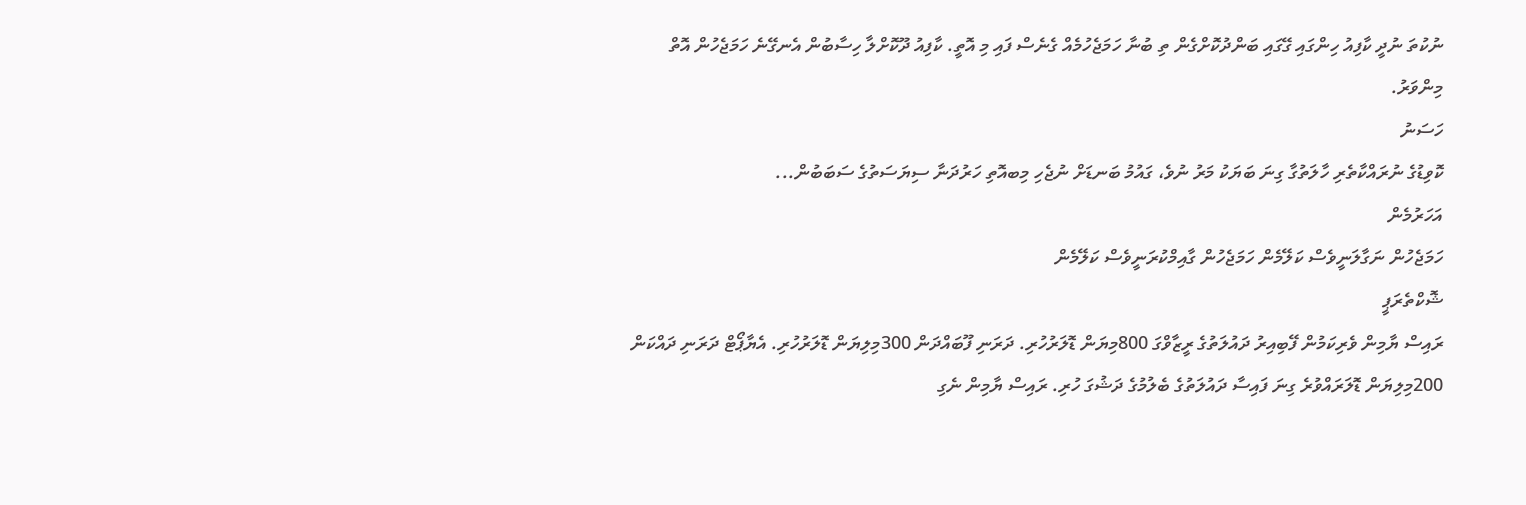ނުކުތަ ނުދީ ކާފިއު ހިންގައި ގޭގައި ބަންދުކޮށްގެން ތި ބުނާ ހަމަޖެހުމެއް ގެނެސް ފައި މި އޮތީ. ކާފިއު ދޫކޮށްލާ ހިސާބުން އެނގޭނެ ހަމަޖެހުން އޮތް މިންވަރު.
ހަސަނު
ކޮވިޑުގެ ނުރައްކާތެރި ހާލަތުގާ ގިނަ ބަޔަކު މަރު ނުވެ، ގައުމު ބަނޑަށް ނުޖެހި މިބއޮތި ހަރުދަނާ ސިޔަސަތުގެ ސަބަބުން...
އަހަރުމެން
ހަމަޖެހުން ނަގާލަނީވެސް ކަލޭމެން ހަމަޖެހުން ގާއިމްކުރަނީވެސް ކަލޭމެން
ޝޮކްތެރަޕީ
ރައިސް ޔާމިން ވެރިކަމުން ފޭބިއިރު ދައުލަތުގެ ރީޒާވްގަ 800މިޔަން ޑޮލަރުހުރި. ދަރަނި ފޫބައްދަން 300މިލިޔަން ޑޮލަރުހުރި. އެޔާޕޯޓް ދަރަނި ދައްކަން 200މިލިޔަން ޑޮލަރައްވުރެ ގިނަ ފައިސާ ދައުލަތުގެ ބެލުމުގެ ދަޝުގަ ހުރި. ރައިސް ޔާމިން ނެގި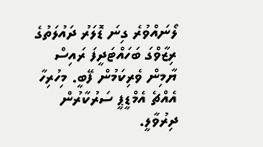ލޯނައްވުރެ ގިނަ ޑޮލަރު ދައުލަތުގެ ރިޒާވްގަ ބަހައްޓަދީފަ ރައިސް ޔާމިން ވެރިކަމުން ފޭބީ. މިހުރިހާ އެއްޗެ އެމްޑީޕީ ސަރުކާރުން ދިރުވާލީ.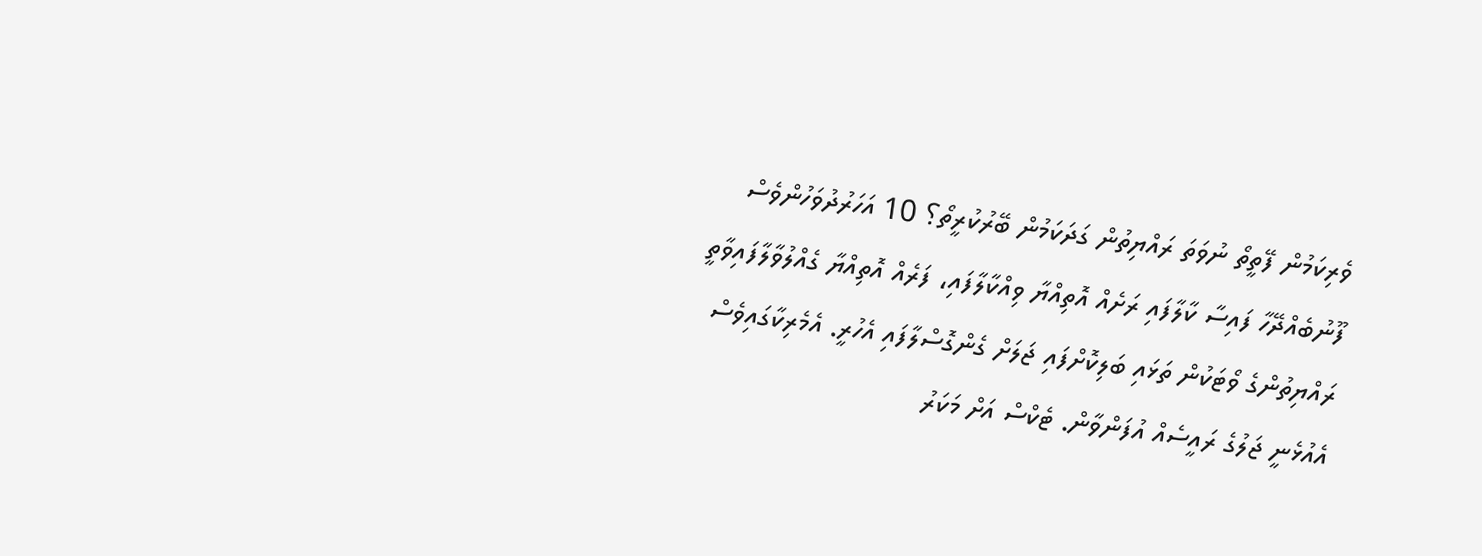ވެރިކަމުން ފޭތީތޯ ނުވަތަ ރައްޔިތުން ގަދަކަމުން ބޭރުކުރީތޯ؟ 10 އަހަރުދުވަހުންވެސް ފޫނުބެއްދޭހާ ފައިސާ ކާލާފައި ރަށެއް އޮތިއްޔާ ވިއްކާލާފައި، ފަރެއް އޮތިއްޔާ ގެއްލުވާލާފައިވާތީ ރައްޔިތުންގެ ވޯޓަކުން ތަޅައި ބަލިކޮށްފައި ޖަލަށް ގެންގޮސްލާފައި އެހުރީ. އެމެރިކާގައިވެސް އެއުޅެނީ ޖަލުގެ ރައީސެއް އުފަންވާން. ޓެކްސް އަށް މަކަރު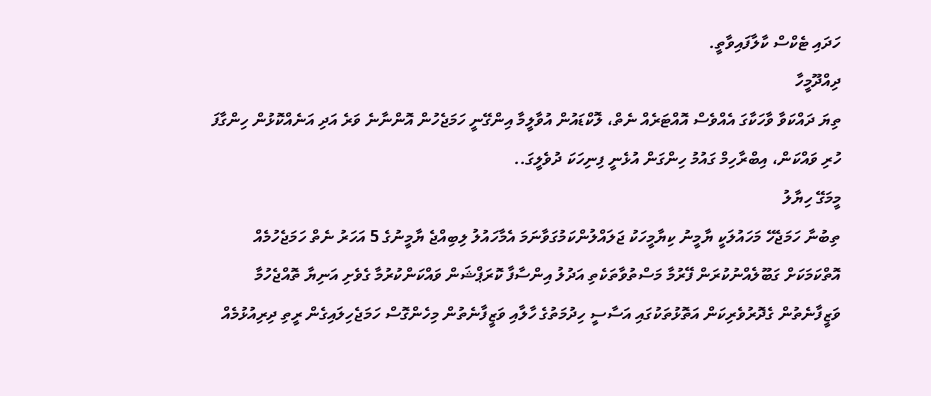ހަދައި ޓެކްސް ކާލާފައިވާތީ.
ދިއްދޫމީހާ
ތިޔަ ދައްކަވާ ވާހަކާގަ އެއްވެސް އޮއްޓަރެއް ނެތް، ލޮކްޑައުން އުވާލީމާ އިންގޭނީ ހަމަޖެހުން އޮންނާނެ ވަރެ އަދި އަނެއްކޮޅުން ހިންގާފަ ހުރި ވައްކަން، އިބްރާހިމް ގައުމު ހިންގަން އުޅެނީ ފިނިހަކަ ދުވެލީގަ..
މީމަގޭ ހިޔާލު
ތިބުނާ ހަމަޖެހޭ މަހައުލަކީ ޔާމީނު ކިޔާމީހަކު ޖަލައްލުންކަމުގަވާނަމަ އެމާހައުލު ލިބިއްޖެ ޔާމީނުގެ 5 އަހަރު ނެތް ހަމަޖެހުމެއް އޮތްކަމަކަށް ގަބޫލެއްނުކުރަން ފޭރުމާ މަސްތުވާތަކެތި އަދުލު އިންސާފާ ކޮރަޕްޝަން ވައްކަންކުރުމާ ގެވެށި އަނިޔާ ތޮއްޖެހުމާ ވަޒީފާނެތުން ގެދޮރުވެރިކަން އަތޮޅުތަކުގައި އަސާސީ ހިދުމަތުގެ ހާލާއި ވަޒީފާނެތުން މިހެންގޮސް ހަމަޖެހިލައިގެން ރީތި ދިރިއުޅުމެއް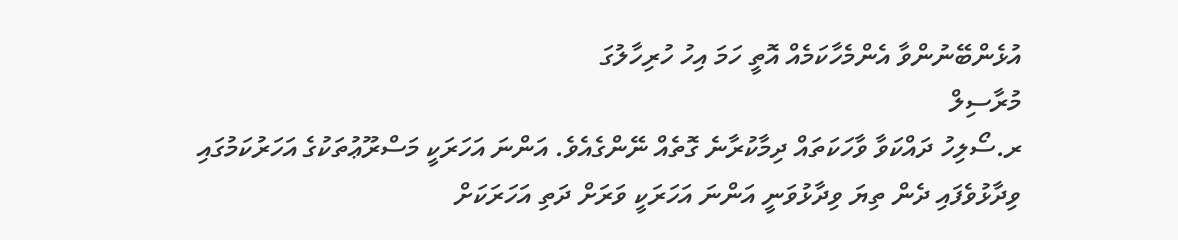އުޅެންބޭނުންވާ އެންމެހާކަމެއް އޮތީ ހަމަ އިހު ހުރިހާލުގަ
މުރާސިލް
ރ.ސޯލިހު ދައްކަވާ ވާހަކަތައް ދިމާކުރާނެ ގޮތެއް ނޭންގެއެވެ. އަންނަ އަހަރަކީ މަސްރޫޢުތަކުގެ އަހަރުކަމުގައި ވިދާޅުވެފައި ދެން ތިޔަ ވިދާޅުވަނީ އަންނަ އަހަރަކީ ވަރަށް ދަތި އަހަރަކަށް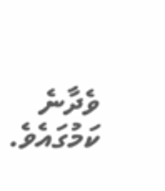ވެދާނެ ކަމުގައެވެ.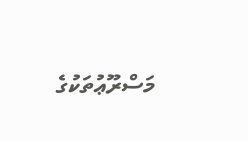މަސްރޫޢުތަކުގެ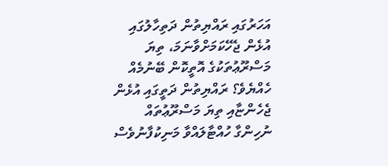އަހަރުގައި ރައްޔިތުން ދަތިހާލުގައި އުޅެން ޖެހޭކަމަށްވާނަމަ، ތިޔަ މަސްރޫޢުތަކުގެ އޮތީކޮން ބޭނުމެއް ހެއްޔެވެ؟ ރައްޔިތުން ދަތީގައި އުޅެން ޖެހެންޏާއި ތިޔަ މަސްރޫޢުތައް ނުހިންގާ ހުއްޓާލައްވާ މަނިކުފާނުވެސް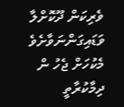ވެރިކަން ދޫކޮށްލާ ވަޑައިގަންނަވާށެވެ
މެކުހަށް ޖެހު ން
ދިމާކުރާތީ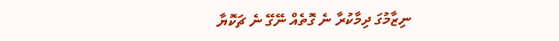ނިޒާމުގަ ދިމާކުރާ ނެ ގޮތެއް ނޭގޭ ނެ ޗަކޮޔާ